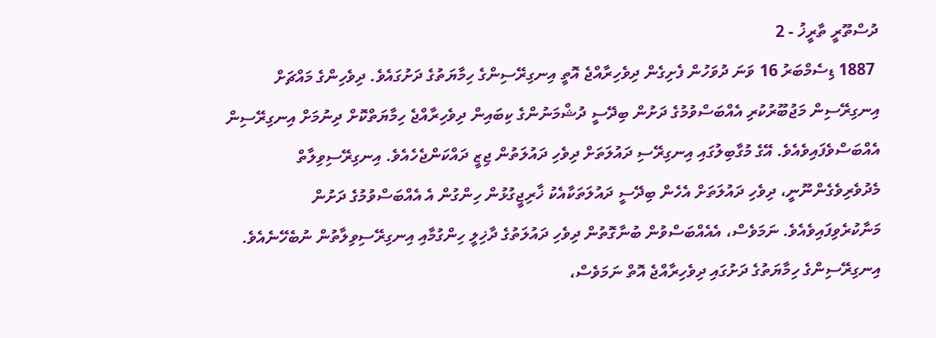ދުސްތޫރީ ތާރީޚު - 2
 1887 ޑިސެމްބަރު 16 ވަނަ ދުވަހުން ފެށިގެން ދިވެހިރާއްޖެ އޮތީ އިނގިރޭސިންގެ ހިމާޔަތުގެ ދަށުގައެވެ. ދިވެހިންގެ މައްޗަށް އިނގިރޭސިން މަޖުބޫރުކުރި އެއްބަސްވުމުގެ ދަށުން ބިދޭސީ ދުޝްމަނުންގެ ކިބައިން ދިވެހިރާއްޖެ ހިމާޔަތްކޮށް ދިނުމަށް އިނގިރޭސިން އެއްބަސްވެފައިވެއެވެ. އޭގެ މުގާބިލުގައި އިނގިރޭސި ދައުލަތަށް ދިވެހި ދައުލަތުން ޖިޒީ ދައްކަންޖެހެއެވެ. އިނގިރޭސިވިލާތް މެދުވެރިވެގެންނޫނީ، ދިވެހި ދައުލަތަށް އެހެން ބިދޭސީ ދައުލަތަކާއެކު ޚާރިޖީގުޅުން ހިންގުން އެ އެއްބަސްވުމުގެ ދަށުން މަނާކުރެވިފައިވެއެވެ. ނަމަވެސް، އެއެއްބަސްވުން ބުނާގޮތުން ދިވެހި ދައުލަތުގެ ދާޚިލީ ހިންގުމާއި އިނގިރޭސިވިލާތުން ނުބެހޭނެއެވެ. އިނގިރޭސިންގެ ހިމާޔަތުގެ ދަށުގައި ދިވެހިރާއްޖެ އޮތް ނަމަވެސް،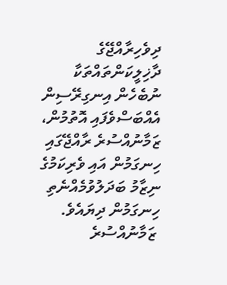ދިވެހިރާއްޖޭގެ ދާޚިލީކަންތައްތަކާ ނުބެހެން އިނގިރޭސިން އެއްބަސްވެފައި އޮތުމުން، ޒަމާނުއްސުރެ ރާއްޖޭގައި ހިނގަމުން އައި ވެރިކަމުގެ ނިޒާމު ބަދަލުވުމެއްނެތި ހިނގަމުން ދިޔައެވެ.
 ޒަމާނުއްސުރެ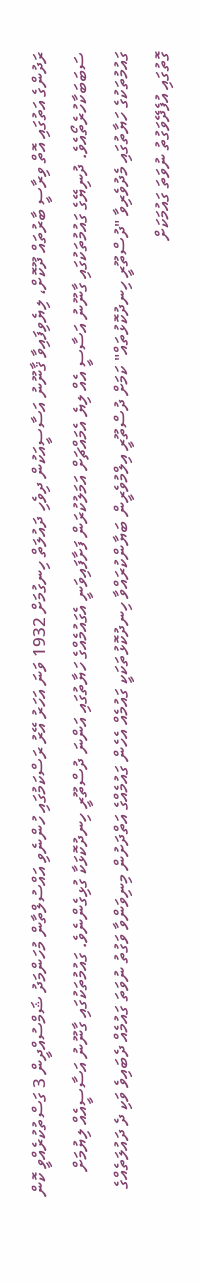ރަދުންގެ އަތުގައި އޮތް ވިރާސީ ބާރުތައް ދޫކޮށް، ލިޔެވިފައިވާ ޤާނޫނު އަސާސީއަކުން ދިވެހި ދައުލަތް ހިނގުމަށް 1932 ވަނަ އަހަރު އޭރު ރަސްކަމުގައި ހުންނެވި އައްސުލްތާން މުހަންމަދު ޝަމްސުއްދީން 3 ގަސްތުކުރެއްވީ ކޮން ސަބަބަކާހުރެތޯއެވެ. ދުނިޔޭގެ ގައުމުތަކުގައި ގާނޫނު އަސާސީ އެއް ލިޔެ އެމައްޗަށް އަމަލުކުރަން ފަށާފައިވަނީ އެގައުމެއްގެ ހަޔާތުގައި އަންނަ ދުސްތޫރީ ހިނދުކޮޅަކާ ގުޅިގެންނެވެ. ގައުމުތަކުގައި ގާނޫނު އަސާސީއެއް ލިޔުމަށް ގައުމުތަކުގެ ހަޔާތުގައި މެދުވެރިވާ "ދުސްތޫރީ ހިނދުކޮޅުތައް" ކަމަށް ދުސްތޫރީ އިލްމުވެރީން ބަޔާންކުރައްވާ ހިނދުކޮޅުތަކަކީ ގައުމެއް އެހެން ގައުމެއްގެ އަތްދަށުން މިނިވަންވާ ވަގުތު ނުވަތަ ގައުމެއް ދެބައިވެ ވަކި ދެ ދައުލަތެއްގެ ގޮތުގައި އުފެދޭވަގުތު ނުވަތަ ގައުމަކަށް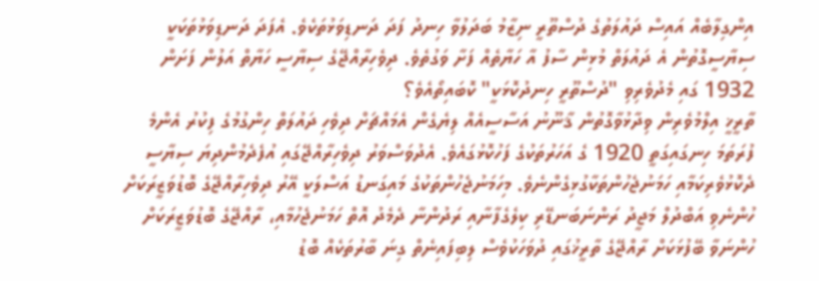އިންގިލާބެއް އައިސް ދައުލަތުގެ ދުސްތޫރީ ނިޒާމު ބަދަލުވާ ހިނދު ފަދަ ދަނޑިވަޅުތަކެވެ. އެފަދަ ދަނޑިވަޅުތަކަކީ ސިޔާސީގޮތުން އެ ދައުލަތް މުޅިން ސާފު އާ ހަޔާތެއް ފަށާ ވަގުތެވެ. ދިވެހިރާއްޖޭގެ ސިޔާސީ ހަޔާތް އަލުން ފަށަން 1932 ގައި މެދުވެރިވި "ދުސްތޫރީ ހިނދުކޮޅަކީ" ކޮބައިތޯއެވެ؟
ތާރީޚީ އިލްމުވެރިން ވިދާޅުވާގޮތުން ޤާނޫނު އަސާސީއެއް ލިޔެގެން އެމައްޗަށް ދިވެހި ދައުލަތް ހިންގުމުގެ ފިކުރު އެންމެ ފުރަތަމަ ހިނގައިގަތީ 1920 ގެ އަހަރުތަކުގެ ފަހުކޮޅުގައެވެ. އެދުވަސްވަރު ދިވެހިރާއްޖޭގައި އުފެދެމުންދިޔަ ސިޔާސީ ދެކޮޅުވެރިކަމާއި ހަމަނުޖެހުންތަކާގުޅިގެންނެވެ. މިހަމަނުޖެހުންތަކުގެ މައިގަނޑު އަސްލަކީ އޭރު ދިވެހިރާއްޖޭގެ ބޮޑުވަޒީރަކަށް ހުންނެވި އަބްދުލް މަޖީދު ރަންނަބަނޑޭރި ކިލެގެފާނާއި ރަދުންނާ ދެމެދު އޮތް ހަމަނުޖެހުމާއި، ރާއްޖޭގެ ބޮޑުވަޒީރަކަށް ހުންނަވާ ބޭފުޅަކަށް ރާއްޖޭގެ ތާރީޚުގައި ދުވަހަކުވެސް ލިބިފައިނެތް ގިނަ ބާރުތަކެއް ބޮޑު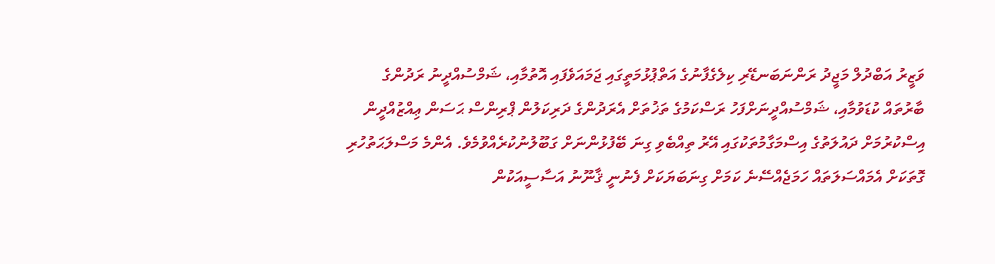ވަޒީރު އަބްދުލް މަޖީދު ރަންނަބަނޑޭރި ކިލެގެފާނުގެ އަތްޕުޅުމަތީގައި ޖަމައަވެފައި އޮތުމާއި، ޝަމްސުއްދީނު ރަދުންގެ ބާރުތައް ކުޑަވުމާއި، ޝަމްސުއްދީނަށްފަހު ރަސްކަމުގެ ތަޚުތަށް އެރަދުންގެ ދަރިކަލުން ޕްރިންސް ޙަސަން ޢިއްޒުއްދީން އިސްކުރުމަށް ދައުލަތުގެ އިސްމަގާމުތަކުގައި އޭރު ތިއްބެވި ގިނަ ބޭފުޅުންނަށް ގަބޫލުނުކުރެއްވުމެވެ. އެންމެ މަސްލަޙަތުހުރި ގޮތަކަށް އެމައްސަލަތައް ހަމަޖެއްސޭނެ ކަމަށް ގިނަބަޔަކަށް ފެނުނީ ޤާނޫނު އަސާސީއަކުން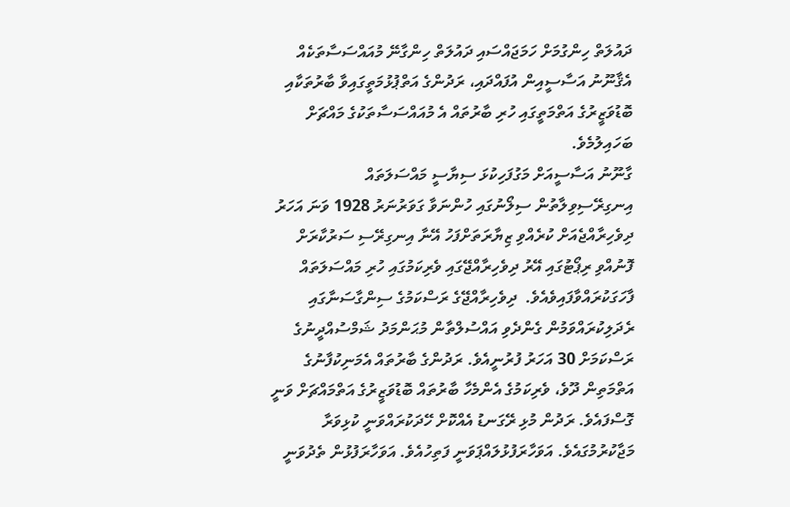ދައުލަތް ހިންގުމަށް ހަމަޖައްސައި ދައުލަތް ހިންގާނޭ މުއައްސަސާތަކެއް އެޤާނޫނު އަސާސީއިން އުފައްދައި، ރަދުންގެ އަތްޕުޅުމަތީގައިވާ ބާރުތަކާއި ބޮޑުވަޒީރުގެ އަތްމަތީގައި ހުރި ބާރުތައް އެ މުއައްސަސާތަކުގެ މައްޗަށް ބަހައިލުމެވެ.
ގާނޫނު އަސާސީއަށް މަގުފަހިކުޅަ ސިޔާސީ މައްސަލަތައް
އިނގިރޭސިވިލާތުން ސިލޯނުގައި ހުންނަވާ ގަވަރުނަރު 1928 ވަނަ އަހަރު ދިވެހިރާއްޖެއަށް ކުރެއްވި ޒިޔާރަތަށްފަހު އޭނާ އިނގިރޭސި ސަރުކާރަށް ފޮނުއްވި ރިޕޯޓުގައި އޭރު ދިވެހިރާއްޖޭގައި ވެރިކަމުގައި ހުރި މައްސަލަތައް ފާހަގަކުރައްވާފައިވެއެވެ.  ދިވެހިރާއްޖޭގެ ރަސްކަމުގެ ސިންގާސަނާގައި ރެދަލިކުރައްވަމުން ގެންދެވި އައްސުލްތާން މުޙަންމަދު ޝަމްސުއްދީނުގެ ރަސްކަމަށް 30 އަހަރު ފުރުނީއެވެ. ރަދުންގެ ބާރުތައް އެމަނިކުފާނުގެ އަތްމަތިން ދޫވެ، ވެރިކަމުގެ އެންމެހާ ބާރުތައް ބޮޑުވަޒީރުގެ އަތްމައްޗަށް ވަނީ ގޮސްފައެވެ. ރަދުން މުޅި ރޭގަނޑު އެއްކޮށް ހޭދަކުރައްވަނީ ކުޅިވަރާ މަޖާކުރުމުގައެވެ. އަވަހާރަފުޅުލައްޕަވަނީ ފަތިހުއެވެ. އަވަހާރަފުޅުން ތެދުވަނީ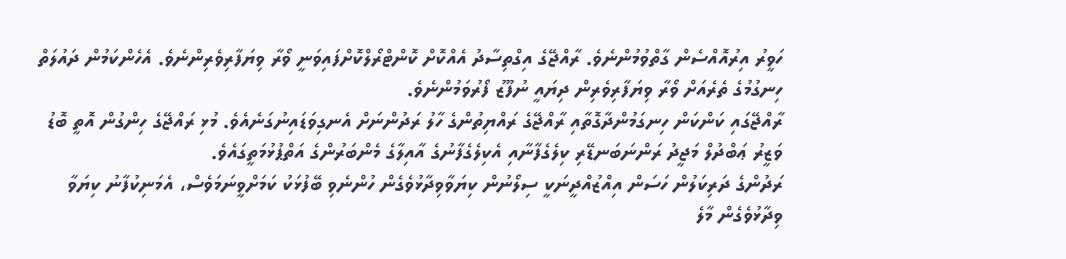ހަވީރު އިރުއޮއްސެން ގާތްވުމުންނެވެ. ރާއްޖޭގެ އިގްތިސާދު އެއްކޮށް ކޮންޓްރޯލްކޮށްފައިވަނީ ވޯރާ ވިޔަފާރިވެރިންނެވެ. އެހެންކަމުން ދައުލަތް ހިނގުމުގެ ތެރެއަށް ވޯރާ ވިޔަފާރިވެރިން ދިޔައީ ނުފޫޒު ފޯރުވަމުންނެވެ.
ރާއްޖޭގައި ކަންކަން ހިނގަމުންދާގޮތާއި ރާއްޖޭގެ ރައްޔިތުންގެ ހާލު ރަދުންނަށް އެނގިވަޑައިނުގަނެއެވެ. މުޅި ރައްޖޭގެ ހިންގުން އޮތީ ބޮޑު ވަޒީރު ޢަބްދުލް މަޖީދު ރަންނަބަނޑޭރި ކިލެގެފާނާއި އެކިލެގެފާނުގެ އާއިލާގެ މެންބަރުންގެ އަތްޕުޅުމަތީގައެވެ.
ރަދުންގެ ދަރިކަލުން ހަސަން އިއްޒުއްދީނަކީ ސިލޯނުން ކިޔަވާވިދާޅުވެގެން ހުންނެވި ބޭފުޅަކު ކަމަށްވީނަމަވެސް، އެމަނިކުފާނު ކިޔަވާ ވިދާޅުވެގެން މާލެ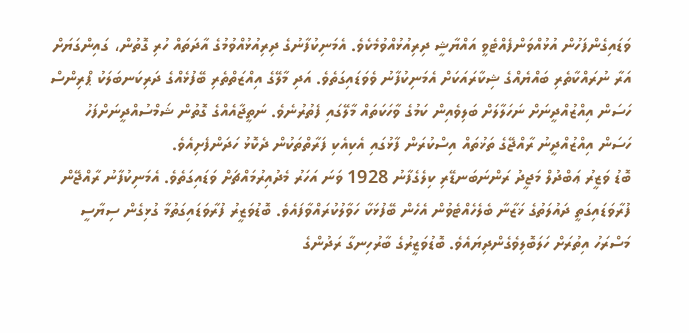ވަޑައިގެންފަހުން އުޅުއްވަންފެއްޓެވީ އައްޔާޝީ ދިރިއުޅުއްވުމެކެވެ. އެމަނިކުފާނުގެ ދިރިއުޅުއްވުމުގެ އާދަތައް ހުރި ގޮތުން، ގައިންގަޔަށް އަރާ ނުރައްކާތެރި ބައްޔެއްގެ ޝިކާރައަކަށް އެމަނިކުފާނު ވެވަޑައިގަތެވެ. އަދި މާލޭގެ އިއްޒަތްތެރި ބޭފުޅެއްގެ ދަރިކަނބަލަކު ޕްރިންސް ހަސަން އިއްޒުއްދީނަށް ނަހަލާލަށް ބަލިވެއިން ކަމުގެ ވާހަކަތައް މާލޭގައި ފެތުރުނެވެ. ނަތީޖާއެއްގެ ގޮތުން ޝަމްސުއްދީނަށްފަހު ހަސަން އިއްޒުއްދީނު ރާއްޖޭގެ ތަޚުތައް އިސްކުރަން ފާޅުގައި އެކިއެކި ފަރާތްތަކުން ދެކޮޅު ހަދަންފެށިއެވެ.
ބޮޑު ވަޒީރު ޢަބްދުލް މަޖީދު ރަންނަބަނޑޭރި ކިލެގެފާނު 1928 ވަނަ އަހަރު މެދުއިރުމައްޗަށް ވަޑައިގަތެވެ. އެމަނިކުފާނު ރާއްޖޭން ފުރާވަޑައިގަތީ ދައުލަތުގެ ޚަޒާނާ ބެލެހެއްޓެވުން އެހެން ބޭފުޅަކާ ހަވާލުކުރައްވާފައެވެ. ބޮޑުވަޒީރު ފުރާވަޑައިގަތުމާ ގުޅިގެން ސިޔާސީ މަސްރަހު އިތުރަށް ހަލަބޮލިވެގެންދިޔައެވެ. ބޮޑުވަޒީރުގެ ބާރުހިނގާ ރަދުންގެ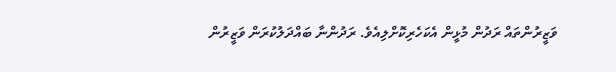ވަޒީރުންތައް ރަދުން މުޅީން އެކަހެރިކޮށްލިއެވެ. ރަދުންނާ ބައްދަލުކުރަން ވަޒީރުން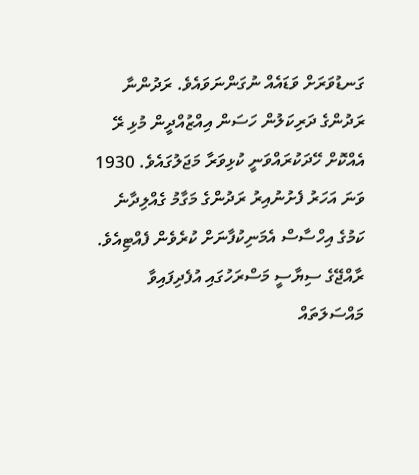ގަނޑުވަރަށް ވަޑައެއް ނުގަންނަވައެވެ. ރަދުންނާ ރަދުންގެ ދަރިކަލުން ހަސަން އިއްޒުއްދީން މުޅި ރޭ އެއްކޮށް ހޭދަކުރައްވަނީ ކުޅިވަރާ މަޖަލުގައެވެ. 1930 ވަނަ އަހަރު ފެށުނުއިރު ރަދުންގެ މަގާމު ގެއްލިދާނެ ކަމުގެ އިހްސާސް އެމަނިކުފާނަށް ކުރެވެން ފެއްޓިއެވެ.
ރާއްޖޭގެ ސިޔާސީ މަސްރަހުގައި އުފެދިފައިވާ މައްސަލަތައް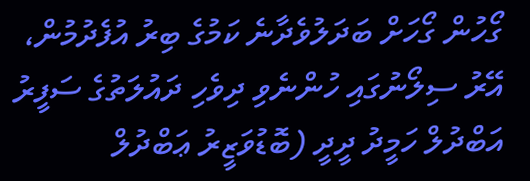ގޯހުން ގޯހަށް ބަދަލުވެދާނެ ކަމުގެ ބިރު އުފެދުމުން، އޭރު ސިލޯނުގައި ހުންނެވި ދިވެހި ދައުލަތުގެ ސަފީރު އަބްދުލް ހަމީދު ދީދީ (ބޮޑުވަޒީރު ޢަބްދުލް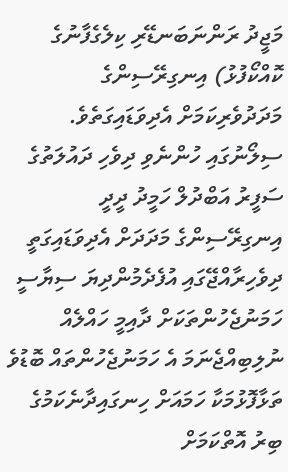މަޖީދު ރަންނަބަނޑޭރި ކިލެގެފާނުގެ ކޮއްކޯފުޅު) އިނގިރޭސިންގެ މަދަދުވެރިކަމަށް އެދިވަޑައިގަތެވެ. ސިލޯނުގައި ހުންނެވި ދިވެހި ދައުލަތުގެ ސަފީރު އަބްދުލް ހަމީދު ދީދީ އިނގިރޭސިންގެ މަދަދަށް އެދިވަޑައިގަތީ ދިވެހިރާއްޖޭގައި އުފެދެމުންދިޔަ ސިޔާސީ ހަމަނުޖެހުންތަކަށް ދާއިމީ ހައްލެއް ނުލިބިއްޖެނަމަ އެ ހަމަނުޖެހުންތައް ބޮޑުވެ ތަޅާފޮޅުމަކާ ހަމައަށް ހިނގައިދާނެކަމުގެ ބިރު އޮތްކަމަށް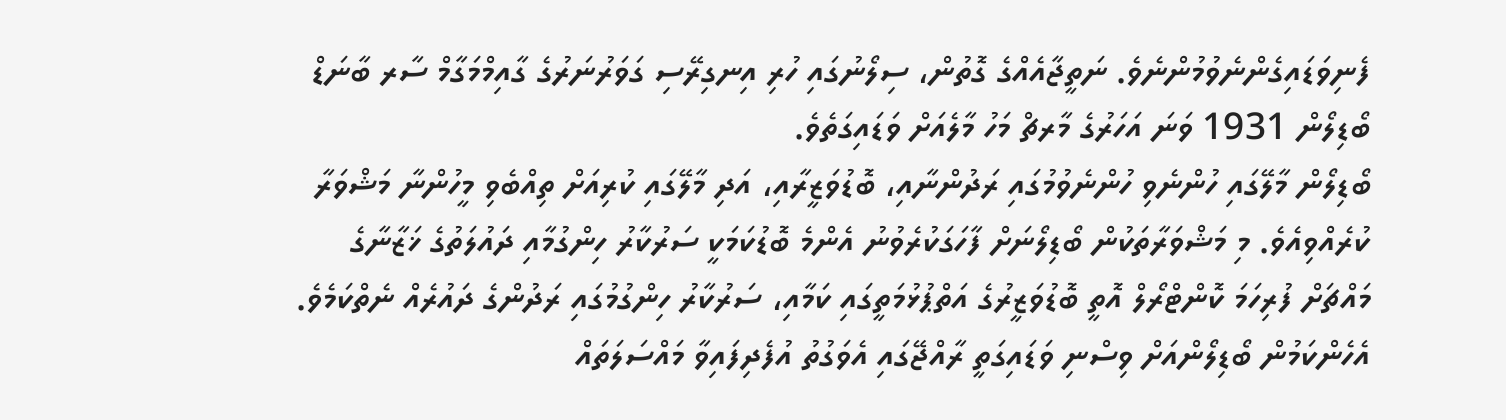ފެނިވަޑައިގެންނެވުމުންނެވެ. ނަތީޖާއެއްގެ ގޮތުން، ސިލޯނުގައި ހުރި އިނގިރޭސި ގަވަރުނަރުގެ ގާއިމްމަގާމް ސާރ ބާނަޑް ބޯޑިލޯން 1931 ވަނަ އަހަރުގެ މާރޗް މަހު މާލެއަށް ވަޑައިގަތެވެ.
ބޯޑިލޯން މާލޭގައި ހުންނެވި ހުންނެވުމުގައި ރަދުންނާއި، ބޮޑުވަޒީރާއި، އަދި މާލޭގައި ކުރިއަށް ތިއްބެވި މީހުންނާ މަޝްވަރާ ކުރެއްވިއެވެ. މި މަޝްވަރާތަކުން ބޯޑިލޯނަށް ފާހަގަކުރެވުނު އެންމެ ބޮޑުކަމަކީ ސަރުކާރު ހިންގުމާއި ދައުލަތުގެ ޚަޒާނާގެ މައްޗަށް ފުރިހަމަ ކޮންޓްރޯލް އޮތީ ބޮޑުވަޒީރުގެ އަތްޕުޅުމަތީގައި ކަމާއި، ސަރުކާރު ހިންގުމުގައި ރަދުންގެ ދައުރެއް ނެތްކަމެވެ. އެހެންކަމުން ބޯޑިލޯންއަށް ވިސްނި ވަޑައިގަތީ ރާއްޖޭގައި އެވަގުތު އުފެދިފައިވާ މައްސަލަތައް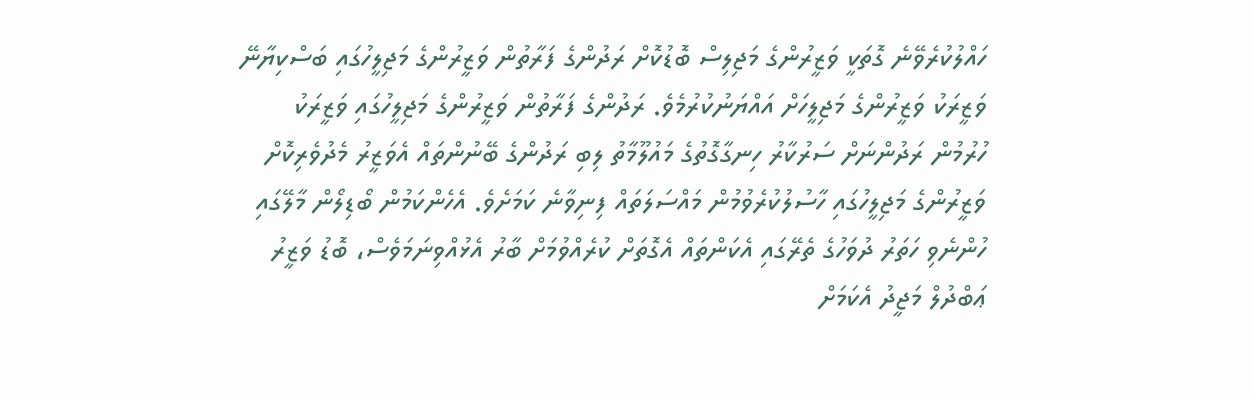ހައްލުކުރެވޭނެ ގޮތަކީ ވަޒީރުންގެ މަޖިލިސް ބޮޑުކޮށް ރަދުންގެ ފަރާތުން ވަޒީރުންގެ މަޖިލީހުގައި ބަސްކިޔާނޭ ވަޒީރަކު ވަޒީރުންގެ މަޖިލީހަށް އައްޔަނުކުރުމެވެ. ރަދުންގެ ފަރާތުން ވަޒީރުންގެ މަޖިލީހުގައި ވަޒީރަކު ހުރުމުން ރަދުންނަށް ސަރުކާރު ހިނގާގޮތުގެ މައުލޫމާތު ލިބި ރަދުންގެ ބޭނުންތައް އެވަޒީރު މެދުވެރިކޮށް ވަޒީރުންގެ މަޖިލީހުގައި ހާސުލުކުރެވުމުން މައްސަލަތައް ފިނިވާނެ ކަމަށެވެ. އެހެންކަމުން ބޯޑިލޯން މާލޭގައި ހުންނެވި ހަތަރު ދުވަހުގެ ތެރޭގައި އެކަންތައް އެގޮތަށް ކުރެއްވުމަށް ބާރު އެޅުއްވިނަމަވެސް، ބޮޑު ވަޒީރު ޢަބްދުލް މަޖީދު އެކަމަށް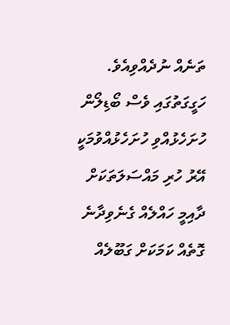ތަނެއް ނުދެއްވިއެވެ. ހަގީގަތުގައި ވެސް ބޯޑިލޯން ހުށަހެޅުއްވި ހުށަހެޅުއްވުމަކީ އޭރު ހުރި މައްސަލަތަކަށް ދާއިމީ ހައްލެއް ގެނެވިދާނެ ގޮތެއް ކަމަކަށް ގަބޫލެއް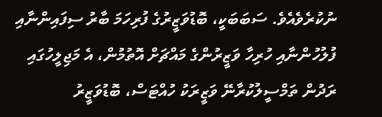ނުކުރެވެއެވެ. ސަބަބަކީ، ބޮޑުވަޒީރުގެ ފުރިހަމަ ބާރު ސިފައިންނާއި ފުލުހުންނާއި ހުރިހާ ވަޒީރުންގެ މައްޗަށް އޮތުމުން، އެ މަޖިލީހުގައި ރަދުން ތަމްސީލުކުރާނޭ ވަޒީރަކު ހުއްޓަސް، ބޮޑުވަޒީރު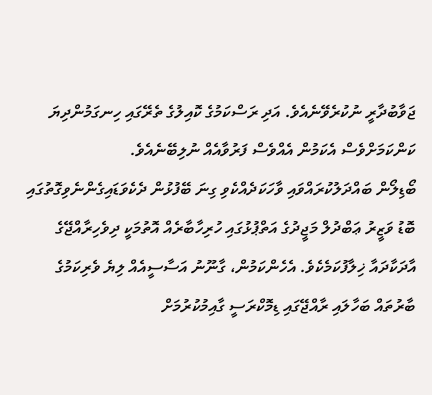ޖަވާބުދާރީ ނުކުރެވޭނެއެވެ. އަދި ރަސްކަމުގެ ކޮއިލުގެ ތެރޭގައި ހިނގަމުންދިޔަ ކަންކަމަށްވެސް އެކަމުން އެއްވެސް ފަރުވާއެއް ނުލިބޭނެއެވެ.
ބޯޑިލޯން ބައްދަލުކުރައްވައި ވާހަކަދެއްކެވި ގިނަ ބޭފުޅުން ދެކެވަޑައިގެންނެވިގޮތުގައި ބޮޑު ވަޒީރު ޢަބްދުލް މަޖީދުގެ އަތްޕުޅުގައި ހުރިހާބާރެއް އޮތުމަކީ ދިވެހިރާއްޖޭގެ އާދަކާދައާ ޚިލާފުކަމެކެވެ. އެހެންކަމުން، ގާނޫނު އަސާސީއެއް ލިޔެ ވެރިކަމުގެ ބާރުތައް ބަހާލައި ރާއްޖޭގައި ޑިމޮކްރަސީ ގާއިމުކުރުމަށް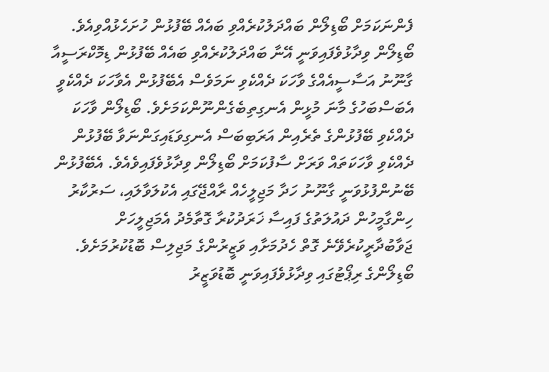ފެންނަކަމަށް ބޯޑިލޯން ބައްދަލުކުރެއްވި ބައެއް ބޭފުޅުން ހުށަހެޅުއްވިއެވެ.  ބޯޑިލޯން ވިދާޅުވެފައިވަނީ އޭނާ ބައްދަލުކުރެއްވި ބައެއް ބޭފުޅުން ޑިމޮކްރަސީއާ ގާނޫނު އަސާސީއެއްގެ ވާހަކަ ދެއްކެވި ނަމަވެސް އެބޭފުޅުން އެވާހަކަ ދެއްކެވީ އެބަސްބަހުގެ މާނަ މުޅީން އެނގިތިބެގެންނޫންކަމަށެވެ. ބޯޑިލޯން ވާހަކަ ދެއްކެވި ބޭފުޅުންގެ ތެރެއިން އަރަބިބަސް އެނގިވަޑައިގަންނަވާ ބޭފުޅުން ދެއްކެވި ވާހަކަތައް ވަރަށް ސާފުކަމަށް ބޯޑިލޯން ވިދާޅުވެފައިވެއެވެ. އެބޭފުޅުން ބޭނުންފުޅުވަނީ ގާނޫނު ހަދާ މަޖިލީހެއް ރާއްޖޭގައި އެކުލަވާލައި، ސަރުކާރު ހިންގާމީހުން ދައުލަތުގެ ފައިސާ ޚަރަދުކުރާ ގޮތާމެދު އެމަޖިލީހަށް ޖަވާބުދާރީކުރެވޭނެ ގޮތް ހެދުމަށާއި ވަޒީރުންގެ މަޖިލިސް ބޮޑުކުރުމަށެވެ. ބޯޑިލޯންގެ ރިޕޯޓުގައި ވިދާޅުވެފައިވަނީ ބޮޑުވަޒީރު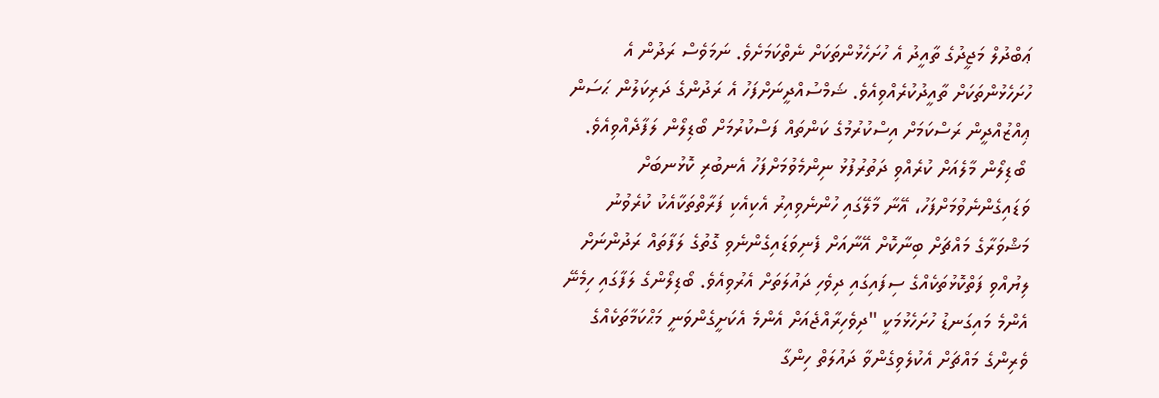ޢަބްދުލް މަޖީދުގެ ތާއީދު އެ ހުށަހެޅުންތަކަށް ނެތްކަމަށެވެ. ނަމަވެސް ރަދުން އެ ހުށަހެޅުންތަކަށް ތާއީދުކުރެއްވިއެވެ. ޝަމްސުއްދީނަށްފަހު އެ ރަދުންގެ ދަރިކަލުން ޙަސަން ޢިއްޒުއްދީން ރަސްކަމަށް އިސްކުރުމުގެ ކަންތައް ފަސްކުރުމަށް ބޯޑިލޯން ލަފާދެއްވިއެވެ.
 ބޯޑިލޯން މާލެއަށް ކުރެއްވި ދަތުރުފުޅު ނިންމެވުމަށްފަހު އެނބުރި ކޮޅުނބަށް ވަޑައިގެންނެވުމަށްފަހު، އޭނާ މާލޭގައި ހުންނެވިއިރު އެކިއެކި ފަރާތްތަކާއެކު ކުރެވުނު މަޝްވަރާގެ މައްޗަށް ބިނާކޮށް އޭނާއަށް ފެނިވަޑައިގެންނެވި ގޮތުގެ ލަފާތައް ރަދުންނަށް ލިޔުއްވި ފަތްކޮޅުތަކެއްގެ ސިފައިގައި ދިވެހި ދައުލަތަށް އެރުވިއެވެ. ބޯޑިލޯންގެ ލަފާގައި ހިމެނޭ އެންމެ މައިގަނޑު ހުށަހެޅުމަކީ "ދިވެހިރާއްޖެއަށް އެންމެ އެކަށީގެންވަނީ މަޙްކަމާތަކެއްގެ ވެރިންގެ މައްޗަށް އެކުލެވިގެންވާ ދައުލަތް ހިންގާ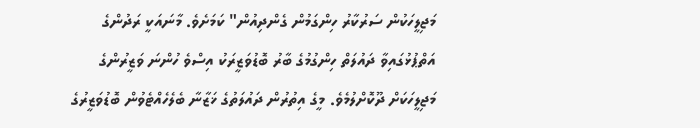މަޖިލީހަކުން ސަރުކާރު ހިންގަމުން ގެންދިއުން" ކަމަށެވެ. މާނައަކީ ރަދުންގެ އަތްޕުޅުގައިވާ ދައުލަތް ހިންގުމުގެ ބާރު ބޮޑުވަޒީރަކު އިސްވެ ހުންނަ ވަޒީރުންގެ މަޖިލީހަކަށް ދޫކޮށްލުމެވެ. މީގެ އިތުރުން ދައުލަތުގެ ޚަޒާނާ ބެލެހެއްޓެވުން ބޮޑުވަޒީރުގެ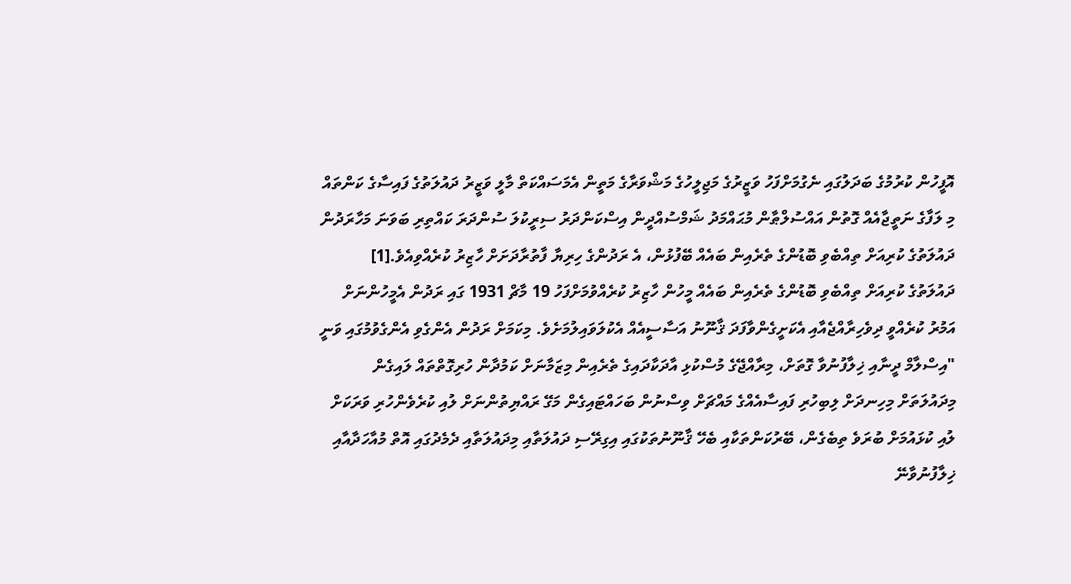އޮފީހުން ކުރުމުގެ ބަދަލުގައި ނެގުމަށްފަހު ވަޒީރުގެ މަޖިލީހުގެ މަޝްވަރާގެ މަތީން އެމަސައްކަތް މާލީ ވަޒީރު ދައުލަތުގެ ފައިސާގެ ކަންތައް މި ލަފާގެ ނަތީޖާއެއް ގޮތުން އައްސުލްޠާން މުޙައްމަދު ޝަމްސުއްދީން އިސްކަންދަރު ސިރީކުލަ ސުންދަރަ ކައްތިރި ބަވަނަ މަހާރަދުން ދައުލަތުގެ ކުރިއަށް ތިއްބެވި ބޮޑުންގެ ތެރެއިން ބައެއް ބޭފުޅުން، އެ ރަދުންގެ ހިރިޔާ ފާތުރާދަށަށް ހާޒިރު ކުރެއްވިއެވެ.[1]
ދައުލަތުގެ ކުރިއަށް ތިއްބެވި ބޮޑުންގެ ތެރެއިން ބައެއް މީހުން ހާޒިރު ކުރެއްވުމަށްފަހު 19 މާޗް 1931 ގައި ރަދުން އެމީހުންނަށް އަމުރު ކުރެއްވީ ދިވެހިރާއްޖެއާއި އެކަށީގެންވާފަދަ ޤާނޫނު އަސާސީއެއް އެކުލަވައިލުމަށެވެ. މިކަމަށް ރަދުން އެންގެވި އެންގެވުމުގައި ވަނީ "އިސްލާމް ދީނާއި ޚިލާފުނުވާ ގޮތަށް، މިރާއްޖޭގެ މުސްކުޅި އާދަކާދައިގެ ތެރެއިން މިޒަމާނަށް ކަމުދާން ހުރިގޮތްތައް ލައިގެން މިދައުލަތަށް މިހިނދަށް ލިބިހުރި ފައިސާއެއްގެ މައްޗަށް ވިސްނުން ބަހައްޓައިގެން މަގޭ ރައްޔިތުންނަށް ލުއި ކުރެވެންހުރި ވަރަކަށް ލުއި ކުޅައުމަށް ބުރަވެ ތިބެގެން، ބޭރުކަންތަކާއި ބެހޭ ޤާނޫނުތަކުގައި އިގިރޭސި ދައުލަތާއި މިދައުލަތާއި ދެމެދުގައި އޮތް މުއާހަދާއާއި ޚިލާފުނުވާނޭ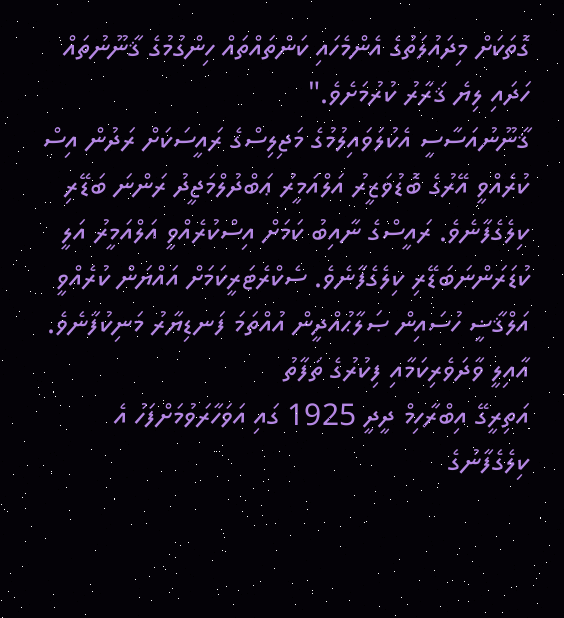ގޮތަކަށް މިދައުލަތުގެ އެންމެހައި ކަންތައްތައް ހިންގުމުގެ ޤާނޫނުތައް ހަދައި ލިޔެ ޤަރާރު ކުރުމަށެވެ."
ޤާނޫނުއަސާސީ އެކުލަވައިލުމުގެ މަޖިލިސްގެ ރައީސަކަށް ރަދުން އިސް ކުރެއްވީ އޭރުގެ ބޮޑުވަޒީރު އަލްއަމީރު ޢަބްދުލްމަޖީދު ރަންނަ ބަޑޭރި ކިލެގެފާނެވެ. ރައީސްގެ ނާއިބު ކަމަށް އިސްކުރެއްވީ އަލްއަމީރު އަލީ ކުޑަރަންނަބަޑޭރި ކިލެގެފާނެވެ. ސެކްރެޓަރީކަމަށް އައްޔަން ކުރެއްވީ އަލްޤާޟީ ހުސައިން ޞަލާޙުއްދީން އުއްތަމަ ފަނޑިޔާރު މަނިކުފާނެވެ.
އާއިލީ ވާދަވެރިކަމާއި ފިކުރުގެ ތަފާތު
އަތިރީގޭ އިބްރާހިމް ދީދީ 1925 ގައި އަވަހާރަވުމަށްފަހު އެ ކިލެގެފާނުގެ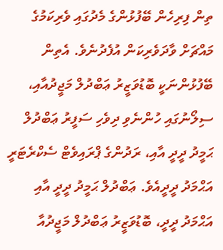ތިން ފިރިހެން ބޭފުޅުންގެ މެދުގައި ވެރިކަމުގެ މައްޗަށް ވާދަވެރިކަން އުފެދުނެވެ. އެތިން ބޭފުޅުންނަކީ ބޮޑުވަޒީރު ޢަބްދުލް މަޖީދުއާއި، ސިލޯނުގައި ހުންނެވި ދިވެހި ސަފީރު ޢަބްދުލް ޙަމީދު ދީދީ އާއި، ރަދުންގެ ޕްރައިވެޓް ސެކްރެޓަރީ އަޙްމަދު ދީދީއެވެ. ޢަބްދުލް ޙަމީދު ދީދީ އާއި އަޙްމަދު ދީދީ، ބޮޑުވަޒީރު ޢަބްދުލް މަޖީދުއާ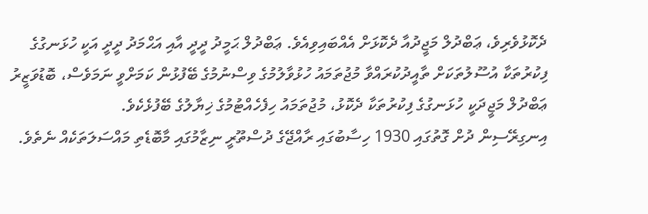ދެކޮޅުވެރިވެ، ޢަބްދުލް މަޖީދުއާ ދެކޮޅަށް އެއްބައިވިއެވެ. ޢަބްދުލް ޙަމީދު ދީދީ އާއި އަޙްމަދު ދީދީ އަކީ ހުޅަނގުގެ ފިކުރުތަކާ އުސޫލުތަކަށް ތާއީދުކުރައްވާ މުޖުތަމައު ހުޅުވާލުމުގެ ވިސްނުމުގެ ބޭފުޅުން ކަމަށްވީ ނަމަވެސް، ބޮޑުވަޒީރު ޢަބްދުލް މަޖީދަކީ ހުޅަނގުގެ ފިކުރުތަކާ ދެކޮޅު، މުޖުތަމައު ހިފެހެއްޓުމުގެ ޚިޔާލުގެ ބޭފުޅެކެވެ.
އިނގިރޭސިން ދުށް ގޮތުގައި 1930 ހިސާބުގައި ރާއްޖޭގެ ދުސްތޫރީ ނިޒާމުގައި މާބޮޑެތި މައްސަލަތަކެއް ނެތެވެ.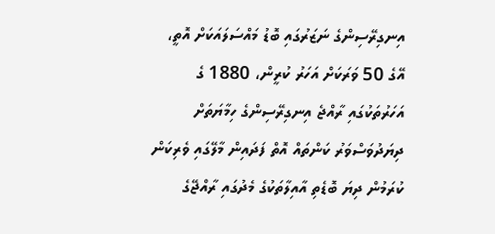އިނގިރޭސިންގެ ނަޒަރުގައި ބޮޑު މައްސަލައަކަށް އޮތީ، އޭގެ 50 ވަރަކަށް އަހަރު ކުރީން، 1880 ގެ އަހަރުތަކުގައި ރާއްޖެ އިނގިރޭސިންގެ ހިމާޔަތަށް ދިޔަދުވަސްވަރު ކަންތައް އޮތް ފަދައިން މާލޭގައި ވެރިކަން ކުރަމުން ދިޔަ ބޮޑެތި އާއިލާތަކުގެ މެދުގައި ރާއްޖޭގެ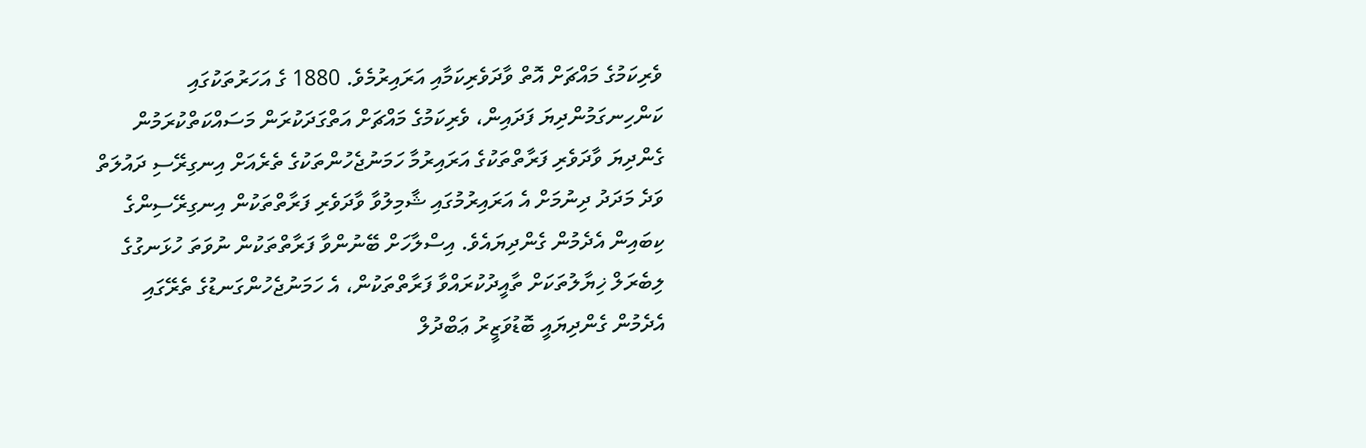ވެރިކަމުގެ މައްޗަށް އޮތް ވާދަވެރިކަމާއި އަރައިރުމެވެ. 1880 ގެ އަހަރުތަކުގައި ކަންހިނގަމުންދިޔަ ފަދައިން، ވެރިކަމުގެ މައްޗަށް އަތްގަދަކުރަން މަސައްކަތްކުރަމުން ގެންދިޔަ ވާދަވެރި ފަރާތްތަކުގެ އަރައިރުމާ ހަމަނުޖެހުންތަކުގެ ތެރެއަށް އިނގިރޭސި ދައުލަތް ވަދެ މަދަދު ދިނުމަށް އެ އަރައިރުމުގައި ޝާމިލުވާ ވާދަވެރި ފަރާތްތަކުން އިނގިރޭސިންގެ ކިބައިން އެދެމުން ގެންދިޔައެވެ. އިސްލާހަށް ބޭނުންވާ ފަރާތްތަކުން ނުވަތަ ހުޅަނގުގެ ލިބެރަލް ޚިޔާލުތަކަށް ތާއީދުކުރައްވާ ފަރާތްތަކުން، އެ ހަމަނުޖެހުންގަނޑުގެ ތެރޭގައި އެދެމުން ގެންދިޔައީ ބޮޑުވަޒީރު ޢަބްދުލް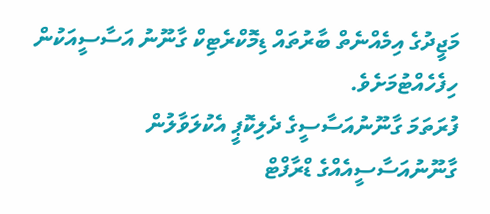މަޖީދުގެ އިމެއްނެތް ބާރުތައް ޑިމޮކްރެޓިކް ގާނޫނު އަސާސީއަކުން ހިފެހެއްޓުމަށެވެ.
ފުރަތަމަ ގާނޫނުއަސާސީގެ ދެލިކޮޕީ އެކުލަވާލުން
ގާނޫނުއަސާސީއެއްގެ ޑްރާފްޓް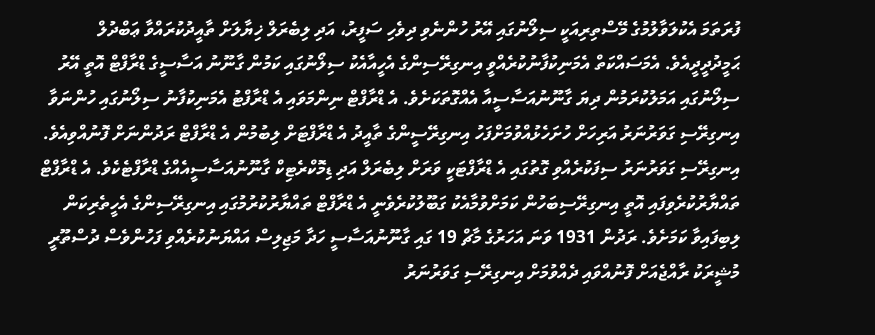ފުރަތަމަ އެކުލަވާލުމުގެ މޭސްތިރިއަކީ ސިލޯނުގައި އޭރު ހުންނެވި ދިވެހި ސަފީރު، އަދި ލިބެރަލް ޚިޔާލަށް ތާއީދުކުރައްވާ ޢަބްދުލް ޙަމީދުދީދީއެވެ. އެމަސައްކަތް އެމަނިކުފާނުކުރެއްވީ އިނގިރޭސިންގެ އެހީއާއެކު ސިލޯނުގައި ކަމުން ގާނޫނު އަސާސީގެ ޑްރާފްޓް އޮތީ އޭރު ސިލޯނުގައި އަމަލުކުރަމުން ދިޔަ ގާނޫނުއަސާސީއާ އެއްގޮތަކަށެވެ. އެ ޑްރާފްޓް ނިންމަވައި އެ ޑްރާފްޓު އެމަނިކުފާނު ސިލޯނުގައި ހުންނަވާ އިނގިރޭސި ގަވަރުނަރު އަރިހަށް ހުށަހެޅުއްވުމަށްފަހު އިނގިރޭސީންގެ ތާއީދު އެ ޑްރާފްޓަށް ލިބުމުން އެ ޑްރާފްޓް ރަދުންނަށް ފޮނުއްވިއެވެ. އިނގިރޭސި ގަވަރުނަރު ސިފަކުރެއްވި ގޮތުގައި އެ ޑްރާފްޓަކީ ވަރަށް ލިބެރަލް އަދި ޑިމޮކްރެޓިކް ގާނޫނުއަސާސީއެއްގެ ޑްރާފްޓެކެވެ. އެ ޑްރާފްޓް ތައްޔާރުކުރެވިފައި އޮތީ އިނގިރޭސިބަހުން ކަމަށްވުމާއެކު ގަބޫލުކުރެވެނީ އެ ޑްރާފްޓް ތައްޔާރުކުރުމުގައި އިނގިރޭސިންގެ އެހީތެރިކަން ލިބިފައިވާ ކަމަށެވެ. ރަދުން 1931 ވަނަ އަހަރުގެ މާޗް 19 ގައި ގާނޫނުއަސާސީ ހަދާ މަޖިލިސް އައްޔަނުކުރެއްވި ފަހުންވެސް ދުސްތޫރީ މުޝީރަކު ރާއްޖެއަށް ފޮނުއްވައި ދެއްވުމަށް އިނގިރޭސި ގަވަރުނަރު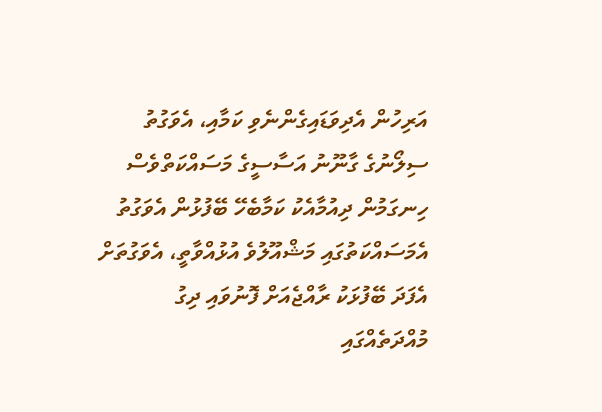އަރިހުން އެދިވަޑައިގެންނެވި ކަމާއި، އެވަގުތު ސިލޯނުގެ ގާނޫނު އަސާސީގެ މަސައްކަތްވެސް ހިނގަމުން ދިއުމާއެކު ކަމާބެހޭ ބޭފުޅުން އެވަގުތު އެމަސައްކަތުގައި މަޝްއޫލުވެ އުޅުއްވާތީ، އެވަގުތަށް އެފަދަ ބޭފުޅަކު ރާއްޖެއަށް ފޮނުވައި ދިގު މުއްދަތެއްގައި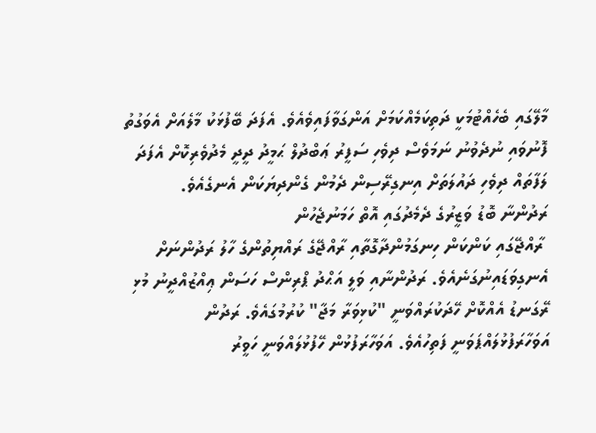މާލޭގައި ބެހެއްޓުމަކީ ދަތިކަމެއްކަމަށް އަންގަވާފައިވެއެވެ. އެފަދަ ބޭފުޅަކު މާލެއަށް އެވަގުތު ފޮނުވައި ނުދެވުނު ނަމަވެސް ދިވެހި ސަފީރު ޢަބްދުލް ޙަމީދު ދީދީ މެދުވެރިކޮށް އެފަދަ ލަފާތައް ދިވެހި ދައުލަތަށް އިނގިރޭސިން ދެމުން ގެންދިޔަކަން އެނގެއެވެ.
ރަދުންނާ ބޮޑު ވަޒީރުގެ ދެމެދުގައި އޮތް ހަމަނުޖެހުން
 ރާއްޖޭގައި ކަންކަން ހިނގަމުންދާގޮތާއި ރާއްޖޭގެ ރައްޔިތުންގެ ހާލު ރަދުންނަށް އެނގިވަޑައިނުގަނެއެވެ. ރަދުންނާއި ވަލީ އަޙްދު ޕްރިންސް ހަސަން ޢިއްޒުއްދީނު މުޅި ރޭގަނޑު އެއްކޮށް ހޭދަކުރައްވަނީ "ކުޅިވަރާ މަޖާ" ކުރުމުގައެވެ. ރަދުން އަވަހާރަފުޅުލައްޕަވަނީ ފަތިހުއެވެ. އަވަހާރަފުޅުން ހޭފުޅުލައްވަނީ ހަވީރު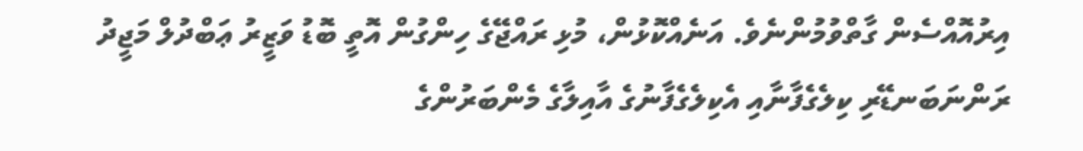އިރުއޮއްސެން ގާތްވުމުންނެވެ. އަނެއްކޮޅުން، މުޅި ރައްޖޭގެ ހިންގުން އޮތީ ބޮޑު ވަޒީރު ޢަބްދުލް މަޖީދު ރަންނަބަނޑޭރި ކިލެގެފާނާއި އެކިލެގެފާނުގެ އާއިލާގެ މެންބަރުންގެ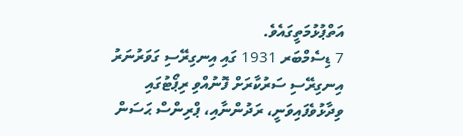އަތްޕުޅުމަތީގައެވެ.
7 ޑިސެމްބަރ 1931 ގައި އިނގިރޭސި ގަވަރުނަރު އިނގިރޭސި ސަރުކާރަށް ފޮނުއްވި ރިޕޯޓުގައި ވިދާޅުވެފައިވަނީ، ރަދުންނާއި، ޕްރިންސް ޙަސަން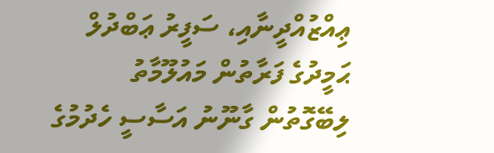ޢިއްޒުއްދީނާއި، ސަފީރު ޢަބްދުލް ޙަމީދުގެ ފަރާތުން މައުލޫމާތު ލިބޭގޮތުން ގާނޫނު އަސާސީ ހެދުމުގެ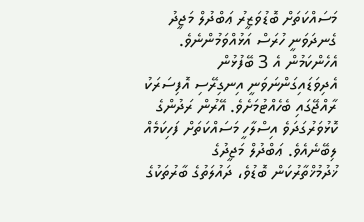މަސައްކަތަށް ބޮޑުވަޒީރު ޢަބްދުލް މަޖީދު ގެނދަވަނީ ހުރަސް އަޅުއްވަމުންނެވެ. އެހެންކަމުން އެ 3 ބޭފުޅުން އެދިވަޑައިގަންނަވަނީ އިނގިރޭސި އޮފިސަރަކު ރާއްޖޭގައި ބެހެއްޓުމަށެވެ. އޭރުން ރަދުންގެ ކޮޅުވަރުގަދަވެ އިސްލާހީ މަސައްކަތަށް ފަހިކަމެއް ލިބޭނެއެވެ. ޢަބްދުލް މަޖީދުގެ ޚުދުމުޚްތާރުކަން ބޮޑުވެ، ދައުލަތުގެ ބާރުތަކުގެ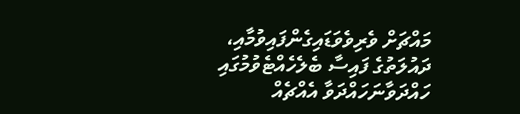މައްޗަށް ވެރިވެވަޑައިގެންފައިވުމާއި، ދައުލަތުގެ ފައިސާ ބެލެހެއްޓެވުމުގައި ހައްދަވާނަހައްދަވާ އެއްޗެއް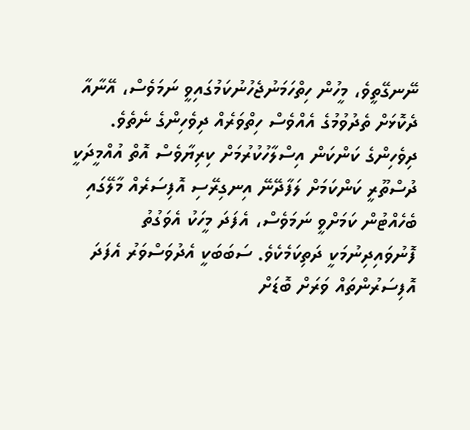ނޭނގޭތީވެ، މީހުން ހިތްހަމަނުޖެހުނުކަމުގައިވީ ނަމަވެސް، އޭނާއާ ދެކޮޅަށް ތެދުވުމުގެ އެއްވެސް ހިތްވަރެއް ދިވެހިންގެ ނެތެވެ. ދިވެހިންގެ ކަންކަން އިސްލާހުކުރުމަށް ކިރިޔާވެސް އޮތް އުއްމީދަކީ ދުސްތޫރީ ކަންކަމަށް ލަފާދޭނޭ އިނގިރޭސި އޮފިސަރެއް މާލޭގައި ބެހެއްޓުން ކަމަށްވީ ނަމަވެސް، އެފަދަ މީހަކު އެވަގުތު ފޮނުވައިދިނުމަކީ ދަތިކަމެކެވެ. ސަބަބަކީ އެދުވަސްވަރު އެފަދަ އޮފިސަރުންތައް ވަރަށް ބޮޑަށް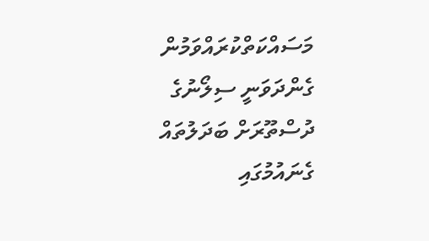މަސައްކަތްކުރައްވަމުން ގެންދަވަނީ ސިލޯނުގެ ދުސްތޫރަށް ބަދަލުތައް ގެނައުމުގައި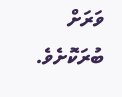ވަރަށް ބުރަކޮށެވެ.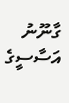ގާނޫނު އަސާސީގެ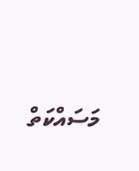މަސައްކަތް